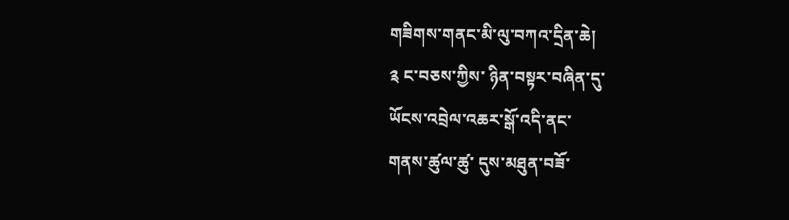གཟིགས་གནང་མི་ལུ་བཀའ་དྲིན་ཆེ།
༉ ང་བཅས་ཀྱིས་ ཉིན་བསྟར་བཞིན་དུ་
ཡོངས་འབྲེལ་འཆར་སྒོ་འདི་ནང་
གནས་ཚུལ་ཚུ་ དུས་མཐུན་བཟོ་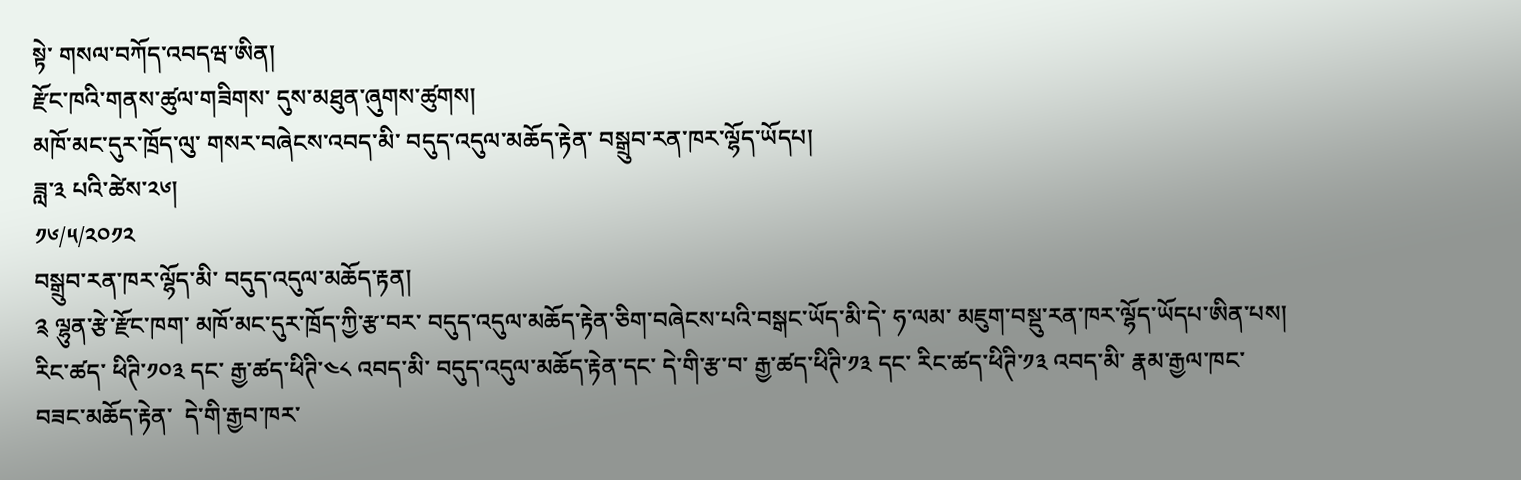སྟེ་ གསལ་བཀོད་འབདཝ་ཨིན།
རྫོང་ཁའི་གནས་ཚུལ་གཟིགས་ དུས་མཐུན་ཞུགས་ཚུགས།
མཁོ་མང་དུར་ཁྲོད་ལུ་ གསར་བཞེངས་འབད་མི་ བདུད་འདུལ་མཆོད་རྟེན་ བསྒྲུབ་རན་ཁར་ལྷོད་ཡོདཔ།
ཟླ་༣ པའི་ཚེས་༢༦།
༡༦/༥/༢༠༡༢
བསྒྲུབ་རན་ཁར་ལྷོད་མི་ བདུད་འདུལ་མཆོད་རྟན།
༉ ལྷུན་རྩེ་རྫོང་ཁག་ མཁོ་མང་དུར་ཁྲོད་ཀྱི་རྩ་བར་ བདུད་འདུལ་མཆོད་རྟེན་ཅིག་བཞེངས་པའི་བསྒང་ཡོད་མི་དེ་ ཧ་ལམ་ མཇུག་བསྡུ་རན་ཁར་ལྷོད་ཡོདཔ་ཨིན་པས།
རིང་ཚད་ ཕིཊི་༡༠༣ དང་ རྒྱ་ཚད་ཕིཊི་༤༨ འབད་མི་ བདུད་འདུལ་མཆོད་རྟེན་དང་ དེ་གི་རྩ་བ་ རྒྱ་ཚད་ཕིཊི་༡༣ དང་ རིང་ཚད་ཕིཊི་༡༣ འབད་མི་ རྣམ་རྒྱལ་ཁང་བཟང་མཆོད་རྟེན་  དེ་གི་རྒྱབ་ཁར་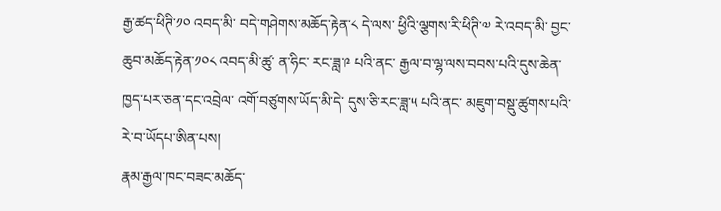རྒྱ་ཚད་ཕིཊི་༡༠ འབད་མི་ བདེ་གཤེགས་མཆོད་རྟེན་༨ དེ་ལས་ ཕྱིའི་ལྕགས་རི་ཕིཊི་༧ རེ་འབད་མི་ བྱང་ཆུབ་མཆོད་རྟེན་༡༠༨ འབད་མི་ཚུ་ ན་ཧིང་ རང་ཟླ་༩ པའི་ནང་ རྒྱལ་བ་ལྷ་ལས་བབས་པའི་དུས་ཆེན་ཁྱད་པར་ཅན་དང་འབྲེལ་ འགོ་བཙུགས་ཡོད་མི་དེ་ དུས་ཅི་རང་ཟླ་༥ པའི་ནང་ མཇུག་བསྡུ་ཚུགས་པའི་ རེ་བ་ཡོདཔ་ཨིན་པས།
རྣམ་རྒྱལ་ཁང་བཟང་མཆོད་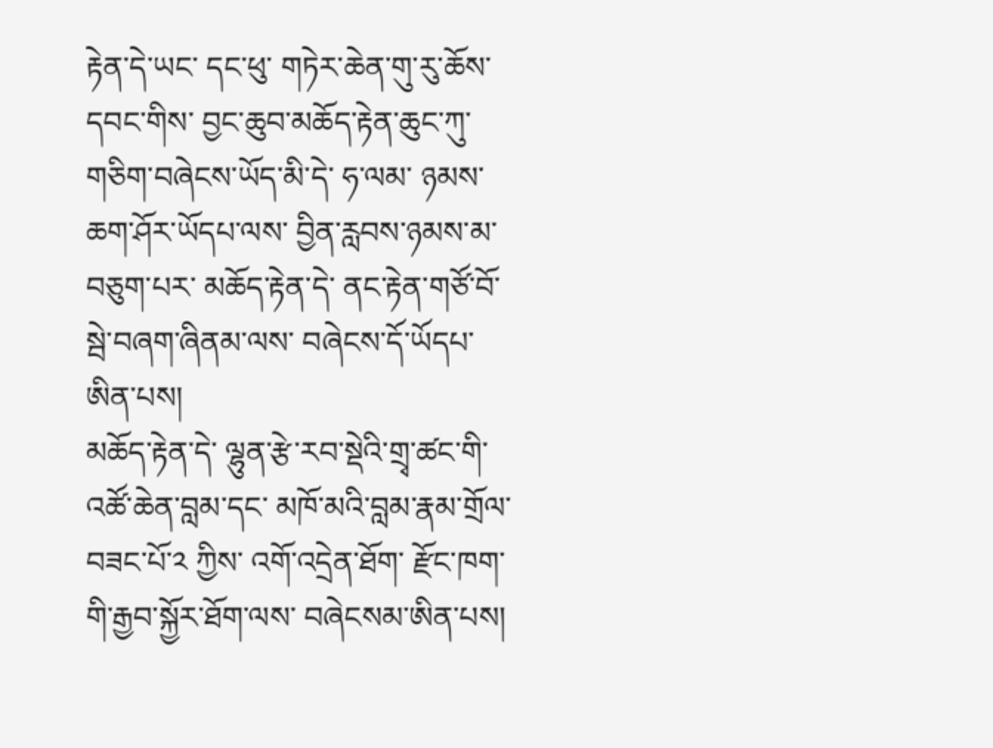རྟེན་དེ་ཡང་ དང་ཕུ་ གཏེར་ཆེན་གུ་རུ་ཆོས་དབང་གིས་ བྱང་ཆུབ་མཆོད་རྟེན་ཆུང་ཀུ་གཅིག་བཞེངས་ཡོད་མི་དེ་ ཧ་ལམ་ ཉམས་ཆག་ཤོར་ཡོདཔ་ལས་ བྱིན་རླབས་ཉམས་མ་བཅུག་པར་ མཆོད་རྟེན་དེ་ ནང་རྟེན་གཙོ་བོ་སྦེ་བཞག་ཞིནམ་ལས་ བཞེངས་དོ་ཡོདཔ་ཨིན་པས།
མཆོད་རྟེན་དེ་ ལྷུན་རྩེ་རབ་སྡེའི་གྲྭ་ཚང་གི་ འཚོ་ཆེན་བླམ་དང་ མཁོ་མའི་བླམ་རྣམ་གྲོལ་བཟང་པོ་༢ ཀྱིས་ འགོ་འདྲེན་ཐོག་ རྫོང་ཁག་གི་རྒྱབ་སྐྱོར་ཐོག་ལས་ བཞེངསམ་ཨིན་པས།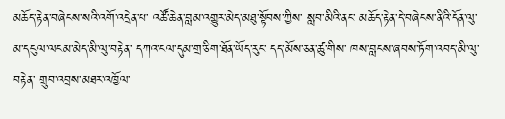མཆོད་རྟེན་བཞེངས་སའི་འགོ་འདྲེན་པ་ འཚོ་ཆེན་བླམ་འགྱུར་མེད་མཐུ་སྟོབས་ཀྱིས་ སླབ་མིའི་ནང་ མཆོད་རྟེན་དེ་བཞེངས་ནིའི་དོན་ལུ་ མ་དངུལ་ལངམ་མེད་མི་ལུ་བརྟེན་ དཀའ་ངལ་དུམ་གྲ་ཅིག་ཐོན་ཡོད་རུང་ དད་མོས་ཅན་ཚུ་གིས་ ཁས་བླངས་ཞབས་ཏོག་འབད་མི་ལུ་བརྟེན་ གྲུབ་འབྲས་མཐར་འཁྱོལ་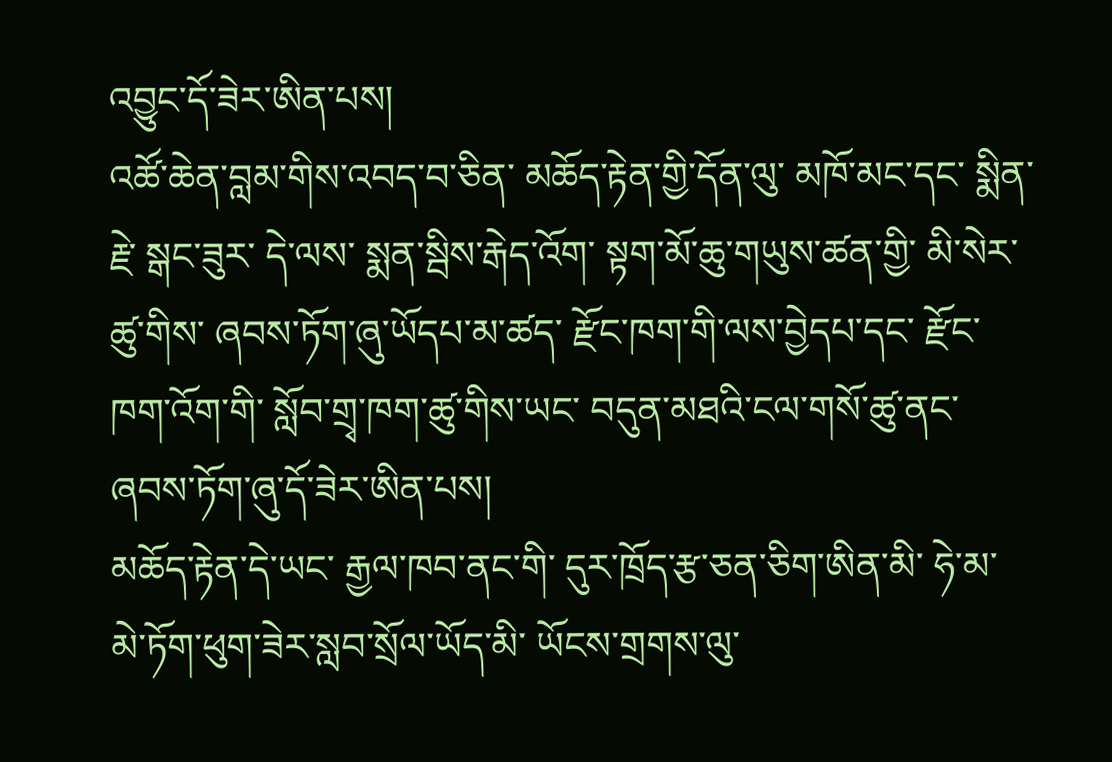འབྱུང་དོ་ཟེར་ཨིན་པས།
འཚོ་ཆེན་བླམ་གིས་འབད་བ་ཅིན་ མཆོད་རྟེན་གྱི་དོན་ལུ་ མཁོ་མང་དང་ སྨིན་རྗེ་ སྒང་ཟུར་ དེ་ལས་ སྨན་སྦིས་རྒེད་འོག་ སྟག་མོ་ཆུ་གཡུས་ཚན་གྱི་ མི་སེར་ཚུ་གིས་ ཞབས་ཏོག་ཞུ་ཡོདཔ་མ་ཚད་ རྫོང་ཁག་གི་ལས་བྱེདཔ་དང་ རྫོང་ཁག་འོག་གི་ སློབ་གྲྭ་ཁག་ཚུ་གིས་ཡང་ བདུན་མཐའི་ངལ་གསོ་ཚུ་ནང་ ཞབས་ཏོག་ཞུ་དོ་ཟེར་ཨིན་པས།
མཆོད་རྟེན་དེ་ཡང་ རྒྱལ་ཁབ་ནང་གི་ དུར་ཁྲོད་རྩ་ཅན་ཅིག་ཨིན་མི་ ཧེ་མ་ མེ་ཏོག་ཕུག་ཟེར་སླབ་སྲོལ་ཡོད་མི་ ཡོངས་གྲགས་ལུ་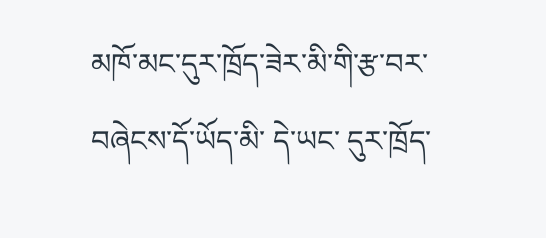མཁོ་མང་དུར་ཁྲོད་ཟེར་མི་གི་རྩ་བར་ བཞེངས་དོ་ཡོད་མི་ དེ་ཡང་ དུར་ཁྲོད་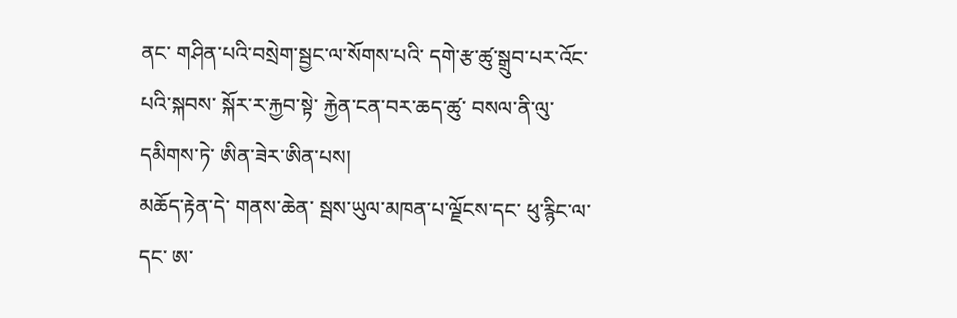ནང་ གཤིན་པའི་བསྲེག་སྦྱང་ལ་སོགས་པའི་ དགེ་རྩ་ཚུ་སྒྲུབ་པར་འོང་པའི་སྐབས་ སྐོར་ར་རྐྱབ་སྟེ་ རྐྱེན་ངན་བར་ཆད་ཚུ་ བསལ་ནི་ལུ་དམིགས་ཏེ་ ཨིན་ཟེར་ཨིན་པས།
མཆོད་རྟེན་དེ་ གནས་ཆེན་ སྦས་ཡུལ་མཁན་པ་ལྗོངས་དང་ ཕུ་རྙིང་ལ་དང་ ཨ་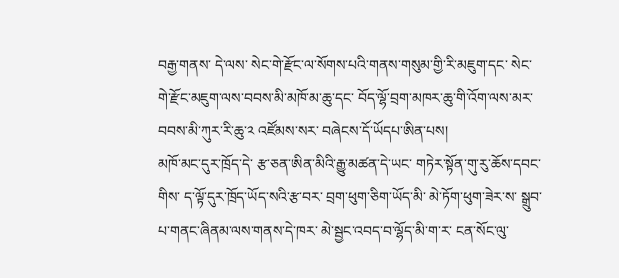བརྒྱ་གནས་ དེ་ལས་ སེང་གེ་རྫོང་ལ་སོགས་པའི་གནས་གསུམ་གྱི་རི་མཇུག་དང་ སེང་གེ་རྫོང་མཇུག་ལས་བབས་མི་མཁོ་མ་ཆུ་དང་ བོད་ལྷོ་བྲག་མཁར་ཆུ་གི་འོག་ལས་མར་བབས་མི་ཀུར་རི་ཆུ་༢ འཛོམས་སར་ བཞེངས་དོ་ཡོདཔ་ཨིན་པས།
མཁོ་མང་དུར་ཁྲོད་དེ་ རྩ་ཅན་ཨིན་མིའི་རྒྱུ་མཚན་དེ་ཡང་ གཏེར་སྟོན་གུ་རུ་ཆོས་དབང་གིས་ ད་ལྟོ་དུར་ཁྲོད་ཡོད་སའི་རྩ་བར་ བྲག་ཕུག་ཅིག་ཡོད་མི་ མེ་ཏོག་ཕུག་ཟེར་ས་ སྒྲུབ་པ་གནང་ཞིནམ་ལས་གནས་དེ་ཁར་ མེ་སྦྱང་འབད་བ་ལྷོད་མི་ག་ར་ ངན་སོང་ལུ་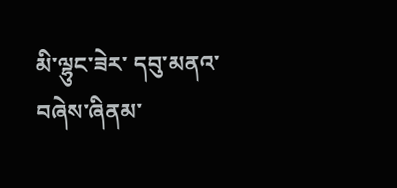མི་ལྷུང་ཟེར་ དབུ་མནའ་བཞེས་ཞིནམ་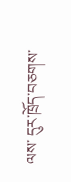ལས་ དུར་ཁྲོད་བཅགས་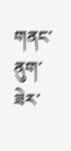གནང་ནུག་ཟེར་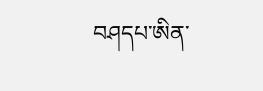བཤདཔ་ཨིན་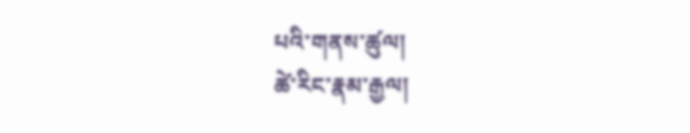པའི་གནས་ཚུལ།
ཚེ་རིང་རྣམ་རྒྱལ།